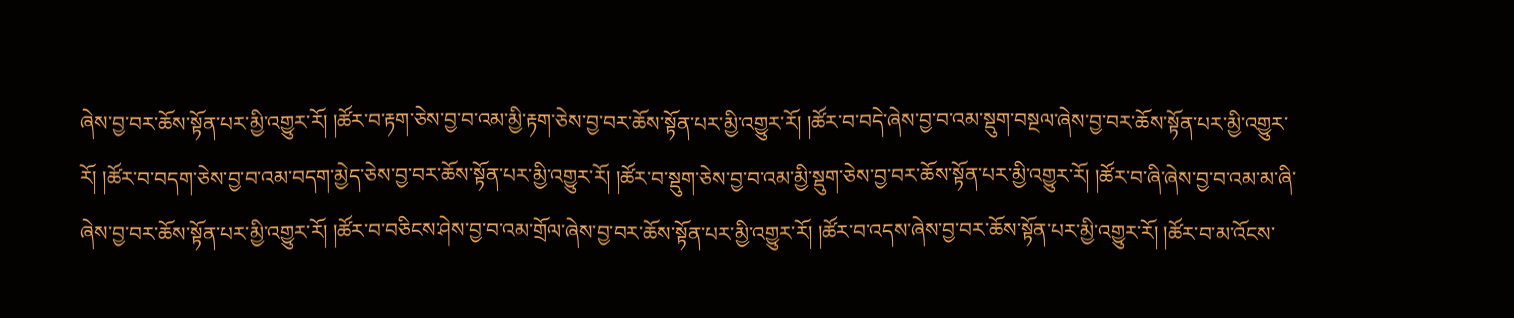ཞེས་བྱ་བར་ཆོས་སྟོན་པར་མྱི་འགྱུར་རོ། །ཚོར་བ་རྟག་ཅེས་བྱ་བ་འམ་མྱི་རྟག་ཅེས་བྱ་བར་ཆོས་སྟོན་པར་མྱི་འགྱུར་རོ། །ཚོར་བ་བདེ་ཞེས་བྱ་བ་འམ་སྡུག་བསྔལ་ཞེས་བྱ་བར་ཆོས་སྟོན་པར་མྱི་འགྱུར་རོ། །ཚོར་བ་བདག་ཅེས་བྱ་བ་འམ་བདག་མྱེད་ཅེས་བྱ་བར་ཆོས་སྟོན་པར་མྱི་འགྱུར་རོ། །ཚོར་བ་སྡུག་ཅེས་བྱ་བ་འམ་མྱི་སྡུག་ཅེས་བྱ་བར་ཆོས་སྟོན་པར་མྱི་འགྱུར་རོ། །ཚོར་བ་ཞི་ཞེས་བྱ་བ་འམ་མ་ཞི་ཞེས་བྱ་བར་ཆོས་སྟོན་པར་མྱི་འགྱུར་རོ། །ཚོར་བ་བཅིངས་ཤེས་བྱ་བ་འམ་གྲོལ་ཞེས་བྱ་བར་ཆོས་སྟོན་པར་མྱི་འགྱུར་རོ། །ཚོར་བ་འདས་ཞེས་བྱ་བར་ཆོས་སྟོན་པར་མྱི་འགྱུར་རོ། །ཚོར་བ་མ་འོངས་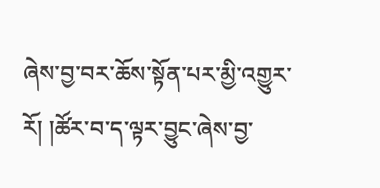ཞེས་བྱ་བར་ཆོས་སྟོན་པར་མྱི་འགྱུར་རོ། །ཚོར་བ་ད་ལྟར་བྱུང་ཞེས་བྱ་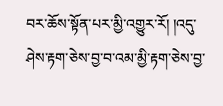བར་ཆོས་སྟོན་པར་མྱི་འགྱུར་རོ། །འདུ་ཤེས་རྟག་ཅེས་བྱ་བ་འམ་མྱི་རྟག་ཅེས་བྱ་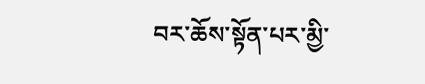བར་ཆོས་སྟོན་པར་མྱི་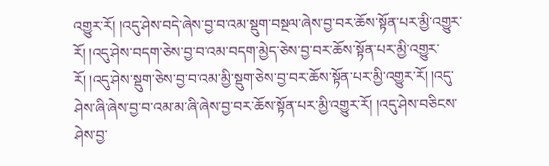འགྱུར་རོ། །འདུ་ཤེས་བདེ་ཞེས་བྱ་བ་འམ་སྡུག་བསྔལ་ཞེས་བྱ་བར་ཆོས་སྟོན་པར་མྱི་འགྱུར་རོ། །འདུ་ཤེས་བདག་ཅེས་བྱ་བ་འམ་བདག་མྱེད་ཅེས་བྱ་བར་ཆོས་སྟོན་པར་མྱི་འགྱུར་རོ། །འདུ་ཤེས་སྡུག་ཅེས་བྱ་བ་འམ་མྱི་སྡུག་ཅེས་བྱ་བར་ཆོས་སྟོན་པར་མྱི་འགྱུར་རོ། །འདུ་ཤེས་ཞི་ཞེས་བྱ་བ་འམ་མ་ཞི་ཞེས་བྱ་བར་ཆོས་སྟོན་པར་མྱི་འགྱུར་རོ། །འདུ་ཤེས་བཅིངས་ཤེས་བྱ་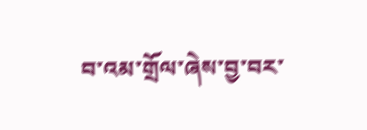བ་འམ་གྲོལ་ཞེས་བྱ་བར་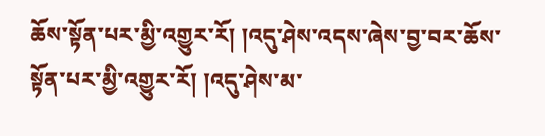ཆོས་སྟོན་པར་མྱི་འགྱུར་རོ། །འདུ་ཤེས་འདས་ཞེས་བྱ་བར་ཆོས་སྟོན་པར་མྱི་འགྱུར་རོ། །འདུ་ཤེས་མ་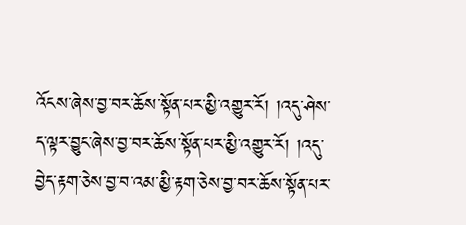འོངས་ཞེས་བྱ་བར་ཆོས་སྟོན་པར་མྱི་འགྱུར་རོ། །འདུ་ཤེས་ད་ལྟར་བྱུང་ཞེས་བྱ་བར་ཆོས་སྟོན་པར་མྱི་འགྱུར་རོ། །འདུ་བྱེད་རྟག་ཅེས་བྱ་བ་འམ་མྱི་རྟག་ཅེས་བྱ་བར་ཆོས་སྟོན་པར་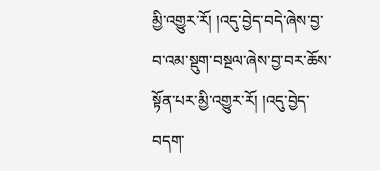མྱི་འགྱུར་རོ། །འདུ་བྱེད་བདེ་ཞེས་བྱ་བ་འམ་སྡུག་བསྔལ་ཞེས་བྱ་བར་ཆོས་སྟོན་པར་མྱི་འགྱུར་རོ། །འདུ་བྱེད་བདག་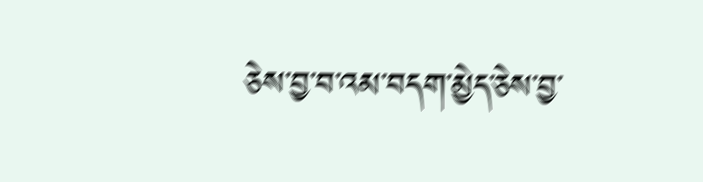ཅེས་བྱ་བ་འམ་བདག་མྱེད་ཅེས་བྱ་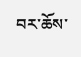བར་ཆོས་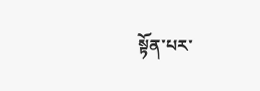སྟོན་པར་